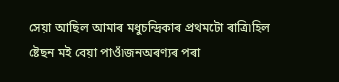সেয়া আছিল আমাৰ মধুচন্দ্ৰিকাৰ প্ৰথমটো ৰাত্ৰি৷হিল ষ্টেছন মই বেয়া পাওঁ৷জনঅৰণ্যৰ পৰা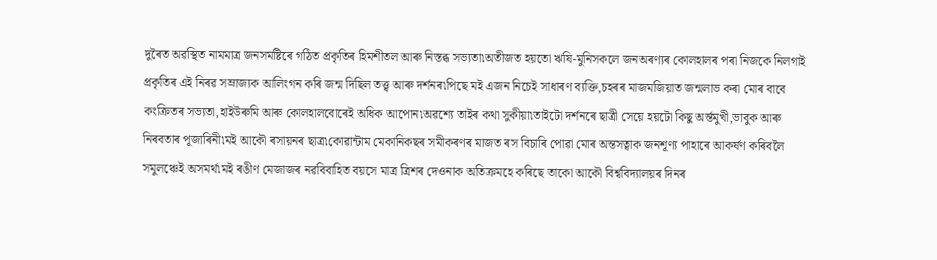দুৰৈত অৱস্থিত নামমাত্ৰ জনসমষ্টিৰে গঠিত প্ৰকৃতিৰ হিমশীতল আৰু নিস্তব্ধ সভ্যতা৷অতীজত হয়তো ঋষি-মুনিসকলে জনঅৰণ্যৰ কোলহালৰ পৰা নিজকে নিলগাই প্ৰকৃতিৰ এই নিৰৱ সম্ৰাজ্যক আলিংগন কৰি জন্ম দিছিল তত্ত্ব আৰু দৰ্শনৰ৷পিছে মই এজন নিচেই সাধাৰণ ব্যক্তি,চহৰৰ মাজমজিয়াত জন্মলাভ কৰা মোৰ বাবে কংক্ৰিতৰ সভ্যতা,হাইউৰুমি আৰু কোলহালবোৰেই অধিক আপোন৷অৱশ্যে তাইৰ কথা সুকীয়া৷তাইটো দৰ্শনৰে ছাত্ৰী সেয়ে হয়টো কিছু অৰ্ন্তমুখী,ভাবুক আৰু নিৰবতাৰ পূজাৰিনী৷মই আকৌ ৰসায়নৰ ছাত্ৰ৷কোৱান্টাম মেকানিকছৰ সমীকৰণৰ মাজত ৰস বিচাৰি পোৱা মোৰ অন্তসত্বাক জনশূণ্য পাহাৰে আকৰ্ষণ কৰিবলৈ সমুলঞ্চেই অসমৰ্থ৷মই ৰঙীণ মেজাজৰ নৱবিবাহিত বয়সে মাত্ৰ ত্ৰিশৰ দেওনাক অতিক্ৰমহে কৰিছে তাকো আকৌ বিশ্ববিদ্যালয়ৰ দিনৰ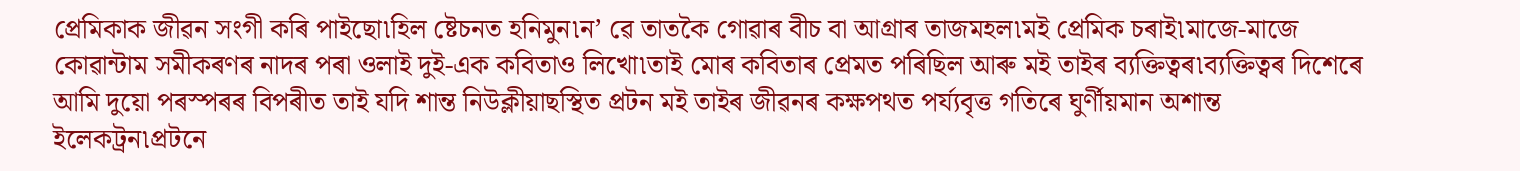প্ৰেমিকাক জীৱন সংগী কৰি পাইছো৷হিল ষ্টেচনত হনিমুন৷ন’ ৱে তাতকৈ গোৱাৰ বীচ বা আগ্ৰাৰ তাজমহল৷মই প্ৰেমিক চৰাই৷মাজে-মাজে কোৱান্টাম সমীকৰণৰ নাদৰ পৰা ওলাই দুই-এক কবিতাও লিখো৷তাই মোৰ কবিতাৰ প্ৰেমত পৰিছিল আৰু মই তাইৰ ব্যক্তিত্বৰ৷ব্যক্তিত্বৰ দিশেৰে আমি দুয়ো পৰস্পৰৰ বিপৰীত তাই যদি শান্ত নিউক্লীয়াছস্থিত প্ৰটন মই তাইৰ জীৱনৰ কক্ষপথত পৰ্য্যবৃত্ত গতিৰে ঘুৰ্ণীয়মান অশান্ত ইলেকট্ৰন৷প্ৰটনে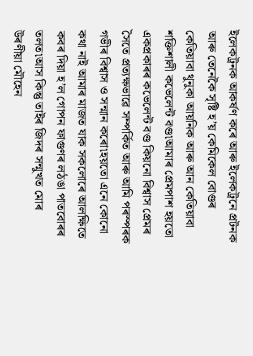ইলেকট্ৰনক আকৰ্ষণ কৰে আৰু ইলেকট্ৰনে প্ৰটনক আৰু তেনেকৈ সৃষ্টি হ’য় কেমিকেল বোণ্ডৰ কেতিয়াবা থুনুকা আয়নিক আৰু আন কেতিয়াবা শক্তিশালী কভেলেন্ট বণ্ড৷আমাৰ প্ৰেমপাশ হয়তো একপ্ৰকাৰৰ কভেলেন্ট বণ্ড কিয়নো বিশ্বাস প্ৰেমৰ সৈতে প্ৰত্যক্ষভাৱে সম্পৰ্কিত আৰু আমি পৰস্পৰক গভীৰ বিশ্বাস ও সন্মান কৰো৷হয়তো এনে কোনো কথা নাই আমাৰ মাজত যাক সকলোৰে আলক্ষিতে কবৰ দিয়া হ’ল গোপন ফাগুণৰ লঠঙা পাতবোৰৰ তলত৷আস কিন্তু তাইৰ জিদৰ সন্মুখত মোৰ উৰণীয়া মৌহেন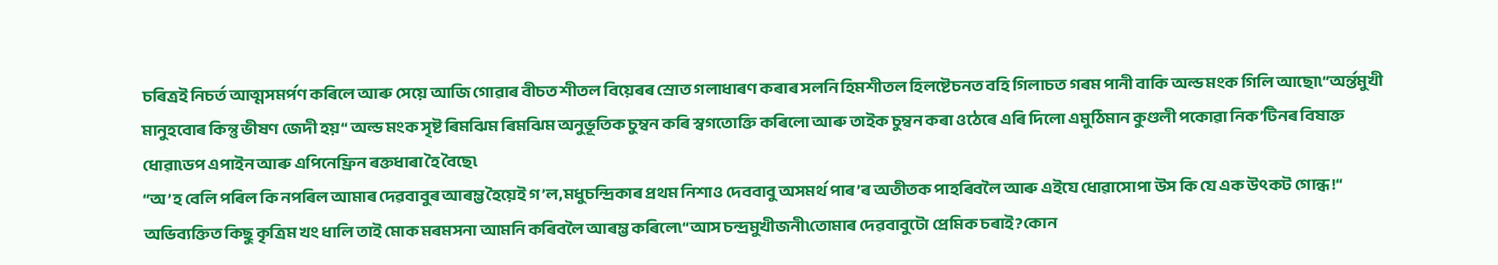চৰিত্ৰই নিচৰ্ত আত্মসমৰ্পণ কৰিলে আৰু সেয়ে আজি গোৱাৰ বীচত শীতল বিয়েৰৰ স্ৰোত গলাধাৰণ কৰাৰ সলনি হিমশীতল হিলষ্টেচনত বহি গিলাচত গৰম পানী বাকি অল্ড মংক গিলি আছো৷“অৰ্ন্তমুখী মানুহবোৰ কিন্তু ভীষণ জেদী হয়“ অল্ড মংক সৃষ্ট ৰিমঝিম ৰিমঝিম অনুভূতিক চুম্বন কৰি স্বগতোক্তি কৰিলো আৰু তাইক চুম্বন কৰা ওঠেৰে এৰি দিলো এমুঠিমান কুণ্ডলী পকোৱা নিক’টিনৰ বিষাক্ত ধোৱা৷ডপ এপাইন আৰু এপিনেফ্ৰিন ৰক্তধাৰা হৈ বৈছে৷
“অ’হ বেলি পৰিল কি নপৰিল আমাৰ দেৱবাবুৰ আৰম্ভ হৈয়েই গ’ল,মধুচন্দ্ৰিকাৰ প্ৰথম নিশাও দেববাবু অসমৰ্থ পাৰ’ৰ অতীতক পাহৰিবলৈ আৰু এইযে ধোৱাসোপা উস কি যে এক উৎকট গোন্ধ!“ অভিব্যক্তিত কিছু কৃত্ৰিম খং ধালি তাই মোক মৰমসনা আমনি কৰিবলৈ আৰম্ভ কৰিলে৷“আস চন্দ্ৰমুখীজনী৷তোমাৰ দেৱবাবুটো প্ৰেমিক চৰাই?কোন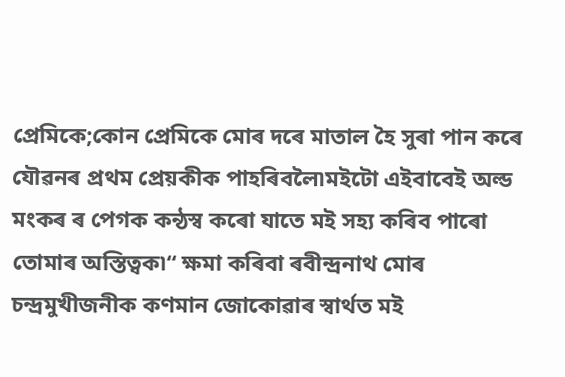প্ৰেমিকে;কোন প্ৰেমিকে মোৰ দৰে মাতাল হৈ সুৰা পান কৰে যৌৱনৰ প্ৰথম প্ৰেয়কীক পাহৰিবলৈ৷মইটো এইবাবেই অল্ড মংকৰ ৰ পেগক কন্ঠস্ব কৰো যাতে মই সহ্য কৰিব পাৰো তোমাৰ অস্তিত্বক৷“ ক্ষমা কৰিবা ৰবীন্দ্ৰনাথ মোৰ চন্দ্ৰমুখীজনীক কণমান জোকোৱাৰ স্বাৰ্থত মই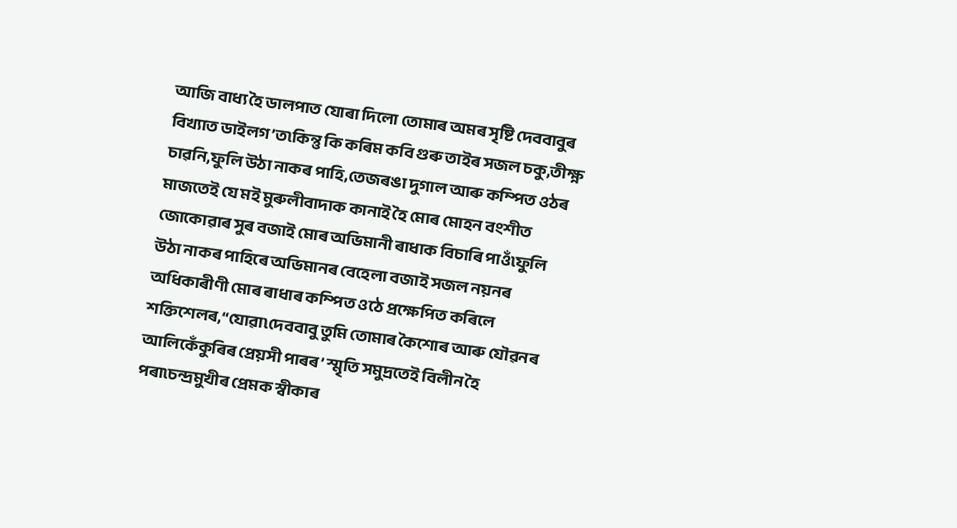আজি বাধ্য হৈ ডালপাত যোৰা দিলো তোমাৰ অমৰ সৃষ্টি দেববাবুৰ বিখ্যাত ডাইলগ’ত৷কিন্তু কি কৰিম কবি গুৰু তাইৰ সজল চকু,তীক্ষ্ণ চাৱনি,ফুলি উঠা নাকৰ পাহি,তেজৰঙা দুগাল আৰু কম্পিত ওঠৰ মাজতেই যে মই মুৰুলীবাদাক কানাই হৈ মোৰ মোহন বংশীত জোকোৱাৰ সুৰ বজাই মোৰ অভিমানী ৰাধাক বিচাৰি পাওঁ৷ফুলি উঠা নাকৰ পাহিৰে অভিমানৰ বেহেলা বজাই সজল নয়নৰ অধিকাৰীণী মোৰ ৰাধাৰ কম্পিত ওঠে প্ৰক্ষেপিত কৰিলে শক্তিশেলৰ,“যোৱা৷দেববাবু তুমি তোমাৰ কৈশোৰ আৰু যৌৱনৰ আলিকেঁকুৰিৰ প্ৰেয়সী পাৰৰ’ স্মৃতি সমুদ্ৰতেই বিলীন হৈ পৰা৷চন্দ্ৰমুখীৰ প্ৰেমক স্বীকাৰ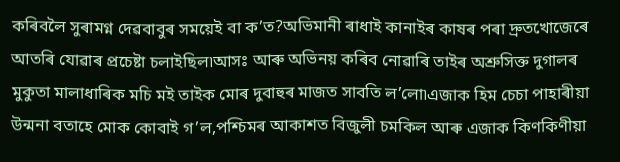কৰিবলৈ সুৰামগ্ন দেৱবাবুৰ সময়েই বা ক’ত?অভিমানী ৰাধাই কানাইৰ কাষৰ পৰা দ্ৰুতখোজেৰে আতৰি যোৱাৰ প্ৰচেষ্টা চলাইছিল৷আসঃ আৰু অভিনয় কৰিব নোৱাৰি তাইৰ অশ্ৰুসিক্ত দুগালৰ মুকুতা মালাধাৰিক মচি মই তাইক মোৰ দুবাহুৰ মাজত সাবতি ল’লো৷এজাক হিম চেচা পাহাৰীয়া উন্মনা বতাহে মোক কোবাই গ’ল,পশ্চিমৰ আকাশত বিজুলী চমকিল আৰু এজাক কিণকিণীয়া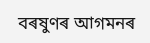বৰষুণৰ আগমনৰ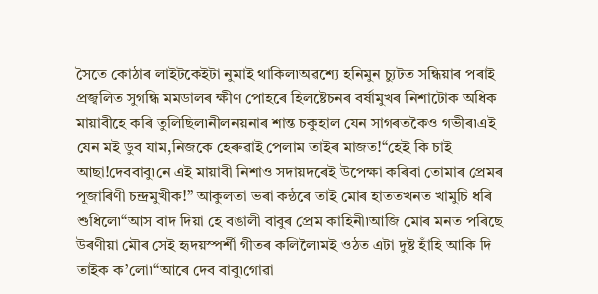সৈতে কোঠাৰ লাইটকেইটা নুমাই থাকিল৷অৱশ্যে হনিমুন চ্যুটত সন্ধিয়াৰ পৰাই প্ৰজ্বলিত সুগন্ধি মমডালৰ ক্ষীণ পোহৰে হিলষ্টেচনৰ বৰ্ষামুখৰ নিশাটোক অধিক মায়াবীহে কৰি তুলিছিল৷নীলনয়নাৰ শান্ত চকুহাল যেন সাগৰতকৈও গভীৰ৷এই যেন মই ডুব যাম,নিজকে হেৰুৱাই পেলাম তাইৰ মাজত!“হেই কি চাই আছা!দেববাবু৷নে এই মায়াবী নিশাও সদায়দৰেই উপেক্ষা কৰিবা তোমাৰ প্ৰেমৰ পূজাৰিণী চন্দ্ৰমুখীক!” আকুলতা ভৰা কন্ঠৰে তাই মোৰ হাততখনত খামুচি ধৰি শুধিলে৷“আস বাদ দিয়া হে বঙালী বাবুৰ প্ৰেম কাহিনী৷আজি মোৰ মনত পৰিছে উৰণীয়া মৌৰ সেই হৃদয়স্পৰ্শী গীতৰ কলিলৈ৷মই ওঠত এটা দুষ্ট হাঁহি আকি দি তাইক ক’লো৷“আৰে দেব বাবু৷গোৱা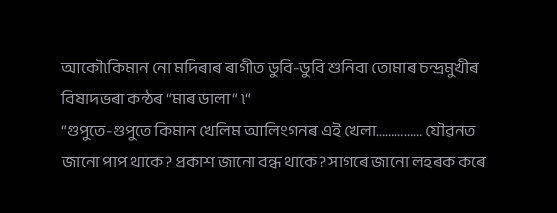আকৌ৷কিমান নো মদিৰাৰ ৰাগীত ডুবি-ডুবি শুনিবা তোমাৰ চন্দ্ৰমুখীৰ বিষাদভৰা কন্ঠৰ “মাৰ ডালা“ ৷“
“গুপুতে-গুপুতে কিমান খেলিম আলিংগনৰ এই খেলা…………… যৌৱনত জানো পাপ থাকে? প্ৰকাশ জানো বন্ধ থাকে? সাগৰে জানো লহৰক কৰে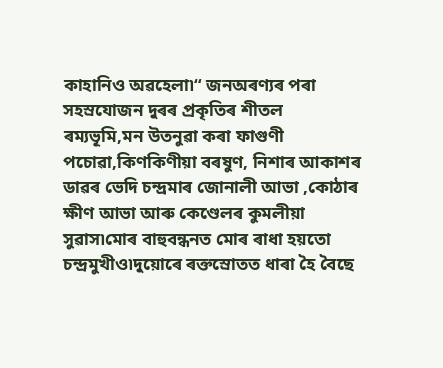কাহানিও অৱহেলা৷“ জনঅৰণ্যৰ পৰা সহস্ৰযোজন দুৰৰ প্ৰকৃতিৰ শীতল ৰম্যভূমি,মন উতনুৱা কৰা ফাগুণী পচোৱা,কিণকিণীয়া বৰষুণ, নিশাৰ আকাশৰ ডাৱৰ ভেদি চন্দ্ৰমাৰ জোনালী আভা ,কোঠাৰ ক্ষীণ আভা আৰু কেণ্ডেলৰ কুমলীয়া সুৱাস৷মোৰ বাহুবন্ধনত মোৰ ৰাধা হয়তো চন্দ্ৰমুখীও৷দুয়োৰে ৰক্তস্ৰোতত ধাৰা হৈ বৈছে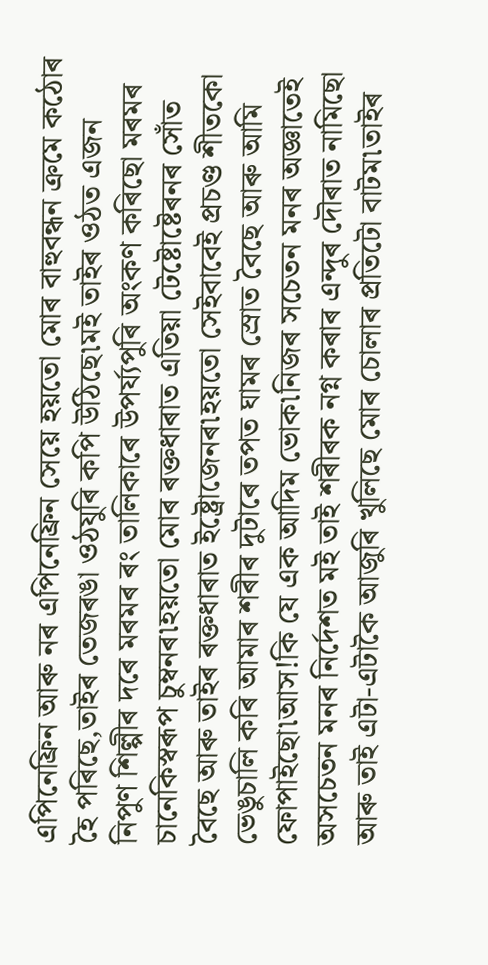এপিনেফ্ৰিন আৰু নৰ এপিনেফ্ৰিন সেয়ে হয়তো মোৰ বাহুবন্ধন ক্ৰমে কঠোৰ হৈ পৰিছে,তাইৰ তেজৰঙা ওঠযুৰি কপি উঠিছে৷মই তাইৰ ওঠত এজন নিপুণ শিল্পীৰ দৰে মৰমৰ ৰং তালিকাৰে উপৰ্য্যপুৰি অংকণ কৰিছো মৰমৰ চানেকিস্বৰূপ চুম্বনৰ৷হয়তো মোৰ ৰক্তধাৰাত এতিয়া টেষ্টোষ্টেৰনৰ সোঁত বৈছে আৰু তাইৰ ৰক্তধাৰাত ইষ্ট্ৰোজেনৰ৷হয়তো সেইবাবেই প্ৰচণ্ড শীতকো ভেঙুচালি কৰি আমাৰ শৰীৰ দুটাৰে তপত ঘামৰ স্ৰোত বৈছে আৰু আমি ফোপাইছো৷আস!কি যে এক আদিম ভোক৷নিজৰ সচেতন মনৰ অজ্ঞাতেই অসচেতন মনৰ নিৰ্দেশত মই তাই শৰীৰক নগ্ন কৰাৰ এন্দুৰ দৌৰাত নামিছো আৰু তাই এটা-এটাকৈ আজুৰি খুলিছে মোৰ চোলাৰ প্ৰতিটো বাটম৷তাইৰ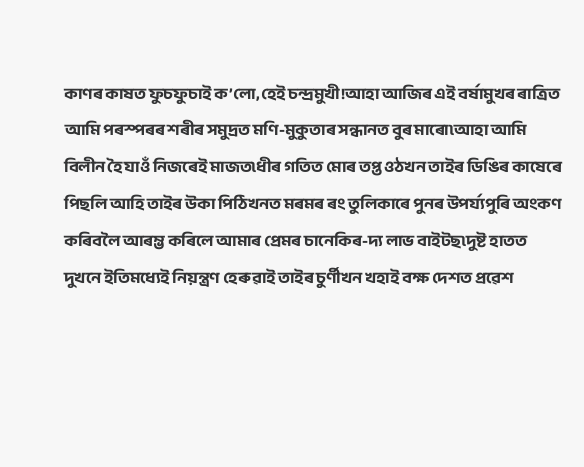কাণৰ কাষত ফুচফুচাই ক’লো,হেই চন্দ্ৰমুখী!আহা আজিৰ এই বৰ্ষামুখৰ ৰাত্ৰিত আমি পৰস্পৰৰ শৰীৰ সমুদ্ৰত মণি-মুকুতাৰ সন্ধানত বুৰ মাৰো৷আহা আমি বিলীন হৈ যাওঁ নিজৰেই মাজত৷ধীৰ গতিত মোৰ তপ্ত ওঠখন তাইৰ ডিঙিৰ কাষেৰে পিছলি আহি তাইৰ উকা পিঠিখনত মৰমৰ ৰং তুলিকাৰে পুনৰ উপৰ্য্যপুৰি অংকণ কৰিবলৈ আৰম্ভ কৰিলে আমাৰ প্ৰেমৰ চানেকিৰ-দ্য লাভ বাইটছ৷দুষ্ট হাতত দুখনে ইতিমধ্যেই নিয়ন্ত্ৰণ হেৰুৱাই তাইৰ চুৰ্ণীখন খহাই বক্ষ দেশত প্ৰৱেশ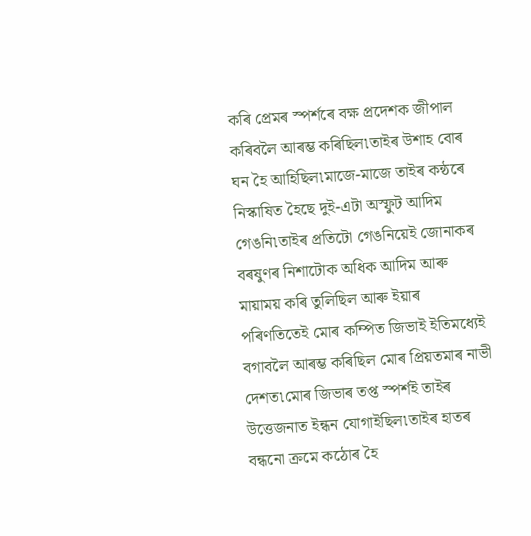কৰি প্ৰেমৰ স্পৰ্শৰে বক্ষ প্ৰদেশক জীপাল কৰিবলৈ আৰম্ভ কৰিছিল৷তাইৰ উশাহ বোৰ ঘন হৈ আহিছিল৷মাজে-মাজে তাইৰ কন্ঠৰে নিস্কাষিত হৈছে দুই-এটা অস্ফুট আদিম গেঙনি৷তাইৰ প্ৰতিটো গেঙনিয়েই জোনাকৰ বৰষুণৰ নিশাটোক অধিক আদিম আৰু মায়াময় কৰি তুলিছিল আৰু ইয়াৰ পৰিণতিতেই মোৰ কম্পিত জিভাই ইতিমধ্যেই বগাবলৈ আৰম্ভ কৰিছিল মোৰ প্ৰিয়তমাৰ নাভী দেশত৷মোৰ জিভাৰ তপ্ত স্পৰ্শই তাইৰ উত্তেজনাত ইন্ধন যোগাইছিল৷তাইৰ হাতৰ বন্ধনো ক্ৰমে কঠোৰ হৈ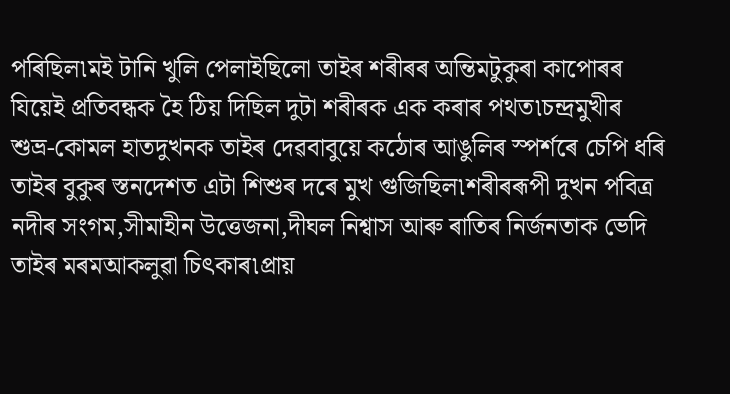পৰিছিল৷মই টানি খুলি পেলাইছিলো তাইৰ শৰীৰৰ অন্তিমটুকুৰা কাপোৰৰ যিয়েই প্ৰতিবন্ধক হৈ ঠিয় দিছিল দুটা শৰীৰক এক কৰাৰ পথত৷চন্দ্ৰমুখীৰ শুভ্ৰ-কোমল হাতদুখনক তাইৰ দেৱবাবুয়ে কঠোৰ আঙুলিৰ স্পৰ্শৰে চেপি ধৰি তাইৰ বুকুৰ স্তনদেশত এটা শিশুৰ দৰে মুখ গুজিছিল৷শৰীৰৰূপী দুখন পবিত্ৰ নদীৰ সংগম,সীমাহীন উত্তেজনা,দীঘল নিশ্বাস আৰু ৰাতিৰ নিৰ্জনতাক ভেদি তাইৰ মৰমআকলুৱা চিৎকাৰ৷প্ৰায়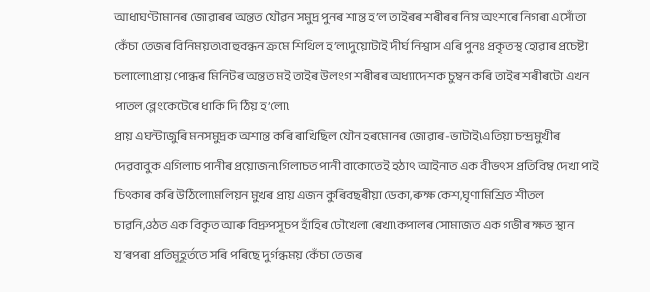আধাঘণ্টামানৰ জোৱাৰৰ অন্তত যৌৱন সমুদ্ৰ পুনৰ শান্ত হ’ল তাইৰৰ শৰীৰৰ নিম্ন অংশৰে নিগৰা এসোঁতা কেঁচা তেজৰ বিনিময়ত৷বাহুবন্ধন ক্ৰমে শিথিল হ’ল৷দুয়োটাই দীৰ্ঘ নিশ্বাস এৰি পুনঃ প্ৰকৃতস্থ হোৱাৰ প্ৰচেষ্টা চলালো৷প্ৰায় পোন্ধৰ মিনিটৰ অন্তত মই তাইৰ উলংগ শৰীৰৰ অধ্যাদেশক চুম্বন কৰি তাইৰ শৰীৰটো এখন পাতল ব্লেংকেটেৰে ধাকি দি ঠিয় হ’লো৷
প্ৰায় এঘন্টাজুৰি মনসমুদ্ৰক অশান্ত কৰি ৰাখিছিল যৌন হৰমোনৰ জোৱাৰ-ভাটাই৷এতিয়া চন্দ্ৰমুখীৰ দেৱবাবুক এগিলাচ পানীৰ প্ৰয়োজন৷গিলাচত পানী বাকোতেই হঠাৎ আইনাত এক বীভৎস প্ৰতিবিম্ব দেখা পাই চিৎকাৰ কৰি উঠিলো৷মলিয়ন মুখৰ প্ৰায় এজন কুৰিবছৰীয়া ডেকা,ৰুক্ষ কেশ,ঘৃণামিশ্ৰিত শীতল চাৱনি,ওঠত এক বিকৃত আৰু বিদ্ৰুপসূচপ হাঁহিৰ ঢৌখেলা ৰেখা৷কপালৰ সোমাজত এক গভীৰ ক্ষত স্থান য’ৰপৰা প্ৰতিমূহূৰ্ততে সৰি পৰিছে দুৰ্গন্ধময় কেঁচা তেজৰ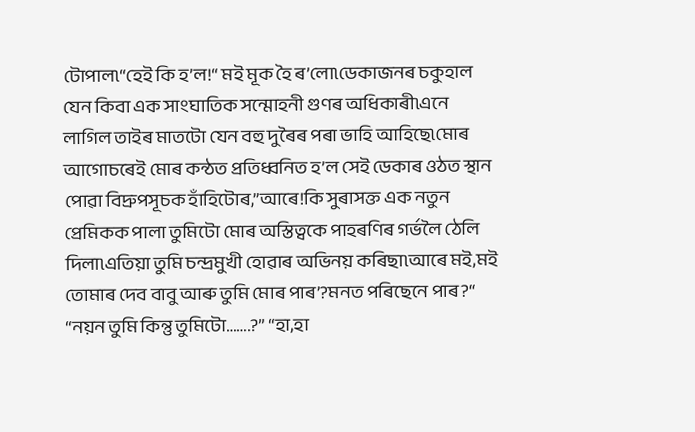টোপাল৷“হেই কি হ’ল!“ মই মূক হৈ ৰ’লো৷ডেকাজনৰ চকুহাল যেন কিবা এক সাংঘাতিক সন্মোহনী গুণৰ অধিকাৰী৷এনে লাগিল তাইৰ মাতটো যেন বহু দুৰৈৰ পৰা ভাহি আহিছে৷মোৰ আগোচৰেই মোৰ কন্ঠত প্ৰতিধ্বনিত হ’ল সেই ডেকাৰ ওঠত স্থান পোৱা বিদ্ৰুপসূচক হাঁহিটোৰ,”আৰে!কি সুৰাসক্ত এক নতুন প্ৰেমিকক পালা তুমিটো মোৰ অস্তিত্বকে পাহৰণিৰ গৰ্ভলৈ ঠেলি দিলা৷এতিয়া তুমি চন্দ্ৰমুখী হোৱাৰ অভিনয় কৰিছা৷আৰে মই,মই তোমাৰ দেব বাবু আৰু তুমি মোৰ পাৰ’?মনত পৰিছেনে পাৰ?“ “নয়ন তুমি কিন্তু তুমিটো…….?” “হা,হা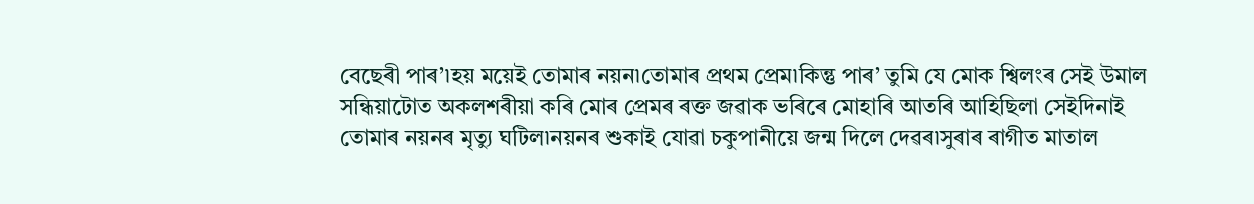বেছেৰী পাৰ’৷হয় ময়েই তোমাৰ নয়ন৷তোমাৰ প্ৰথম প্ৰেম৷কিন্তু পাৰ’ তুমি যে মোক শ্বিলংৰ সেই উমাল সন্ধিয়াটোত অকলশৰীয়া কৰি মোৰ প্ৰেমৰ ৰক্ত জৱাক ভৰিৰে মোহাৰি আতৰি আহিছিলা সেইদিনাই তোমাৰ নয়নৰ মৃত্যু ঘটিল৷নয়নৰ শুকাই যোৱা চকুপানীয়ে জন্ম দিলে দেৱৰ৷সুৰাৰ ৰাগীত মাতাল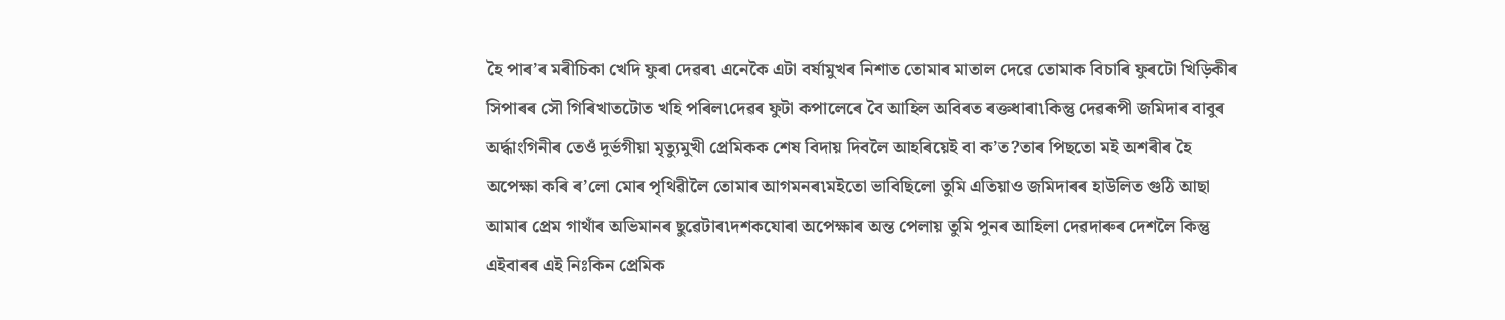হৈ পাৰ’ৰ মৰীচিকা খেদি ফুৰা দেৱৰ৷ এনেকৈ এটা বৰ্ষামুখৰ নিশাত তোমাৰ মাতাল দেৱে তোমাক বিচাৰি ফুৰটো খিড়িকীৰ সিপাৰৰ সৌ গিৰিখাতটোত খহি পৰিল৷দেৱৰ ফুটা কপালেৰে বৈ আহিল অবিৰত ৰক্তধাৰা৷কিন্তু দেৱৰূপী জমিদাৰ বাবুৰ অৰ্দ্ধাংগিনীৰ তেওঁ দুৰ্ভগীয়া মৃত্যুমুখী প্ৰেমিকক শেষ বিদায় দিবলৈ আহৰিয়েই বা ক’ত?তাৰ পিছতো মই অশৰীৰ হৈ অপেক্ষা কৰি ৰ’লো মোৰ পৃথিৱীলৈ তোমাৰ আগমনৰ৷মইতো ভাবিছিলো তুমি এতিয়াও জমিদাৰৰ হাউলিত গুঠি আছা আমাৰ প্ৰেম গাথাঁৰ অভিমানৰ ছুৱেটাৰ৷দশকযোৰা অপেক্ষাৰ অন্ত পেলায় তুমি পুনৰ আহিলা দেৱদাৰুৰ দেশলৈ কিন্তু এইবাৰৰ এই নিঃকিন প্ৰেমিক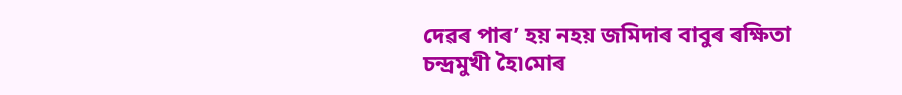দেৱৰ পাৰ’ হয় নহয় জমিদাৰ বাবুৰ ৰক্ষিতা চন্দ্ৰমুখী হৈ৷মোৰ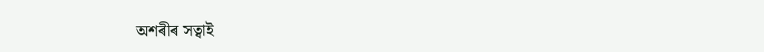অশৰীৰ সত্বাই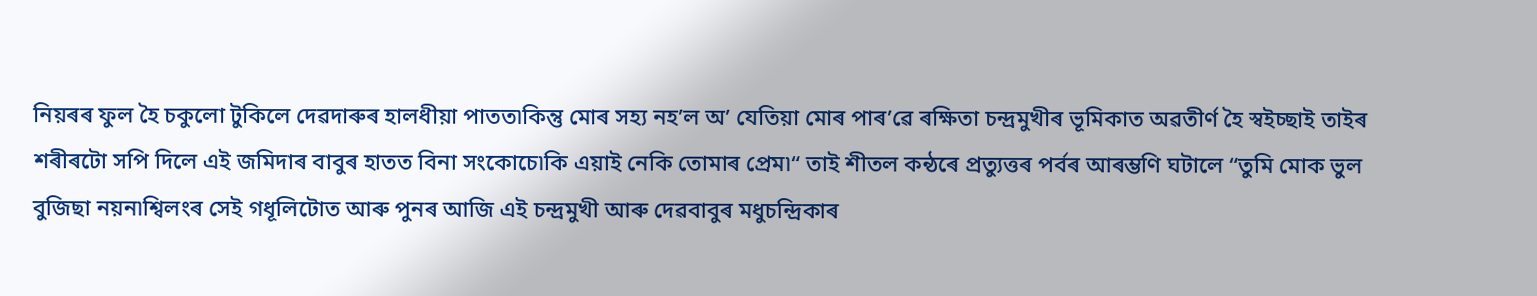নিয়ৰৰ ফুল হৈ চকুলো টুকিলে দেৱদাৰুৰ হালধীয়া পাতত৷কিন্তু মোৰ সহ্য নহ’ল অ’ যেতিয়া মোৰ পাৰ’ৱে ৰক্ষিতা চন্দ্ৰমুখীৰ ভূমিকাত অৱতীৰ্ণ হৈ স্বইচ্ছাই তাইৰ শৰীৰটো সপি দিলে এই জমিদাৰ বাবুৰ হাতত বিনা সংকোচে৷কি এয়াই নেকি তোমাৰ প্ৰেম৷“ তাই শীতল কন্ঠৰে প্ৰত্যুত্তৰ পৰ্বৰ আৰম্ভণি ঘটালে “তুমি মোক ভুল বুজিছা নয়ন৷শ্বিলংৰ সেই গধূলিটোত আৰু পুনৰ আজি এই চন্দ্ৰমুখী আৰু দেৱবাবুৰ মধুচন্দ্ৰিকাৰ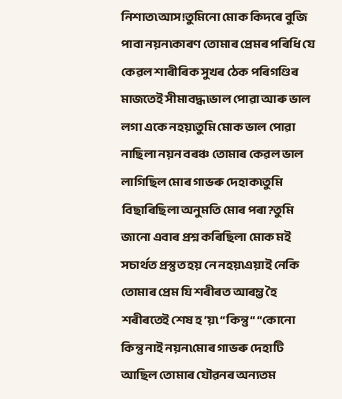নিশাত৷আস!তুমিনো মোক কিদৰে বুজি পাবা নয়ন৷কাৰণ তোমাৰ প্ৰেমৰ পৰিধি যে কেৱল শাৰীৰিক সুখৰ ঠেক পৰিগণ্ডিৰ মাজতেই সীমাবদ্ধ৷ভাল পোৱা আৰু ভাল লগা একে নহয়৷তুমি মোক ভাল পোৱা নাছিলা নয়ন বৰঞ্চ তোমাৰ কেৱল ভাল লাগিছিল মোৰ গাভৰু দেহাক৷তুমি বিছাৰিছিলা অনুমতি মোৰ পৰা?তুমি জানো এবাৰ প্ৰশ্ন কৰিছিলা মোক মই সচাৰ্থত প্ৰস্তুত হয় নে নহয়৷এয়াই নেকি তোমাৰ প্ৰেম যি শৰীৰত আৰম্ভ হৈ শৰীৰতেই শেষ হ’য়৷ “কিন্তু“ “কোনো কিন্তু নাই নয়ন৷মোৰ গাভৰু দেহাটি আছিল তোমাৰ যৌৱনৰ অন্যতম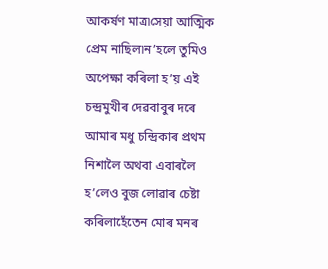আকৰ্ষণ মাত্ৰ৷সেয়া আত্মিক প্ৰেম নাছিল৷ন’হলে তুমিও অপেক্ষা কৰিলা হ’য় এই চন্দ্ৰমুখীৰ দেৱবাবুৰ দৰে আমাৰ মধু চন্দ্ৰিকাৰ প্ৰথম নিশালৈ অথবা এবাৰলৈ হ’লেও বুজ লোৱাৰ চেষ্টা কৰিলাহেঁতেন মোৰ মনৰ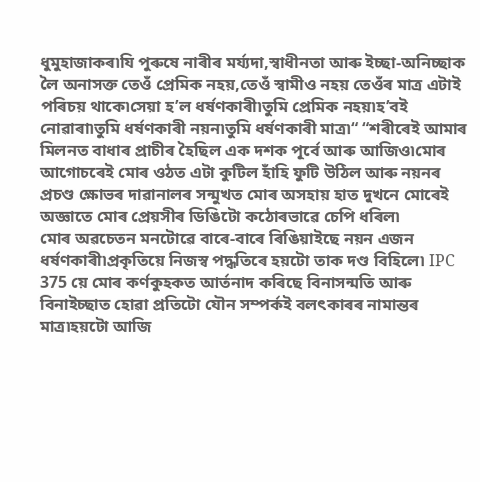ধুমুহাজাকৰ৷যি পুৰুষে নাৰীৰ মৰ্য্যদা,স্বাধীনতা আৰু ইচ্ছা-অনিচ্ছাক লৈ অনাসক্ত তেওঁ প্ৰেমিক নহয়,তেওঁ স্বামীও নহয় তেওঁৰ মাত্ৰ এটাই পৰিচয় থাকে৷সেয়া হ’ল ধৰ্ষণকাৰী৷তুমি প্ৰেমিক নহয়৷হ’বই নোৱাৰা৷তুমি ধৰ্ষণকাৰী নয়ন৷তুমি ধৰ্ষণকাৰী মাত্ৰ৷“ “শৰীৰেই আমাৰ মিলনত বাধাৰ প্ৰাচীৰ হৈছিল এক দশক পূৰ্বে আৰু আজিও৷মোৰ আগোচৰেই মোৰ ওঠত এটা কুটিল হাঁহি ফুটি উঠিল আৰু নয়নৰ প্ৰচণ্ড ক্ষোভৰ দাৱানালৰ সন্মুখত মোৰ অসহায় হাত দুখনে মোৰেই অজ্ঞাতে মোৰ প্ৰেয়সীৰ ডিঙিটো কঠোৰভাৱে চেপি ধৰিল৷
মোৰ অৱচেতন মনটোৱে বাৰে-বাৰে ৰিঙিয়াইছে নয়ন এজন ধৰ্ষণকাৰী৷প্ৰকৃতিয়ে নিজস্ব পদ্ধতিৰে হয়টো তাক দণ্ড বিহিলে৷ IPC 375 য়ে মোৰ কৰ্ণকুহকত আৰ্তনাদ কৰিছে বিনাসন্মতি আৰু বিনাইচ্ছাত হোৱা প্ৰতিটো যৌন সম্পৰ্কই বলৎকাৰৰ নামান্তৰ মাত্ৰ৷হয়টো আজি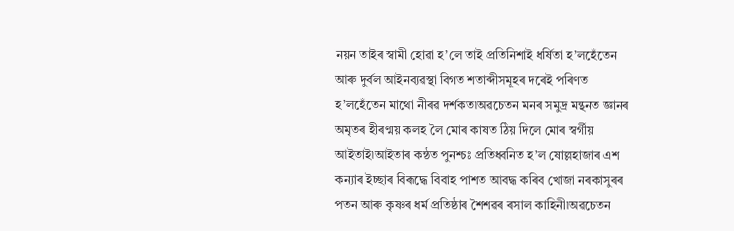নয়ন তাইৰ স্বামী হোৱা হ’লে তাই প্ৰতিনিশাই ধৰ্ষিতা হ’লহেঁতেন আৰু দুৰ্বল আইনব্যৱস্থা বিগত শতাব্দীসমূহৰ দৰেই পৰিণত হ’লহেঁতেন মাথো নীৰৱ দৰ্শকত৷অৱচেতন মনৰ সমুদ্ৰ মন্থনত জ্ঞানৰ অমৃতৰ হীৰণ্ময় কলহ লৈ মোৰ কাষত ঠিয় দিলে মোৰ স্বৰ্গীয় আইতাই৷আইতাৰ কন্ঠত পুনশ্চঃ প্ৰতিধ্বনিত হ’ল ষোল্লহাজাৰ এশ কন্যাৰ ইচ্ছাৰ বিৰূদ্ধে বিবাহ পাশত আবদ্ধ কৰিব খোজা নৰকাসুৰৰ পতন আৰু কৃষ্ণৰ ধৰ্ম প্ৰতিষ্ঠাৰ শৈশৱৰ ৰসাল কাহিনী৷অৱচেতন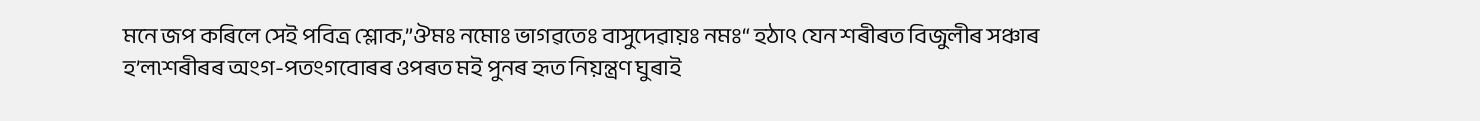মনে জপ কৰিলে সেই পবিত্ৰ শ্লোক,”ঔমঃ নমোঃ ভাগৱতেঃ বাসুদেৱায়ঃ নমঃ“ হঠাৎ যেন শৰীৰত বিজুলীৰ সঞ্চাৰ হ’ল৷শৰীৰৰ অংগ-পতংগবোৰৰ ওপৰত মই পুনৰ হৃত নিয়ন্ত্ৰণ ঘুৰাই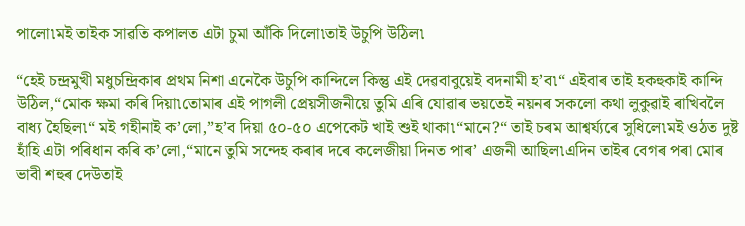পালো৷মই তাইক সাৱতি কপালত এটা চুমা আঁকি দিলো৷তাই উচুপি উঠিল৷

“হেই চন্দ্ৰমুখী মধুচন্দ্ৰিকাৰ প্ৰথম নিশা এনেকৈ উচুপি কান্দিলে কিন্তু এই দেৱবাবুয়েই বদনামী হ’ব৷“ এইবাৰ তাই হকহুকাই কান্দি উঠিল,“মোক ক্ষমা কৰি দিয়া৷তোমাৰ এই পাগলী প্ৰেয়সীজনীয়ে তুমি এৰি যোৱাৰ ভয়তেই নয়নৰ সকলো কথা লুকুৱাই ৰাখিবলৈ বাধ্য হৈছিল৷“ মই গহীনাই ক’লো,”হ’ব দিয়া ৫০-৫০ এপেকেট খাই শুই থাকা৷“মানে?“ তাই চৰম আশ্বৰ্য্যৰে সুধিলে৷মই ওঠত দুষ্ট হাঁহি এটা পৰিধান কৰি ক’লো,“মানে তুমি সন্দেহ কৰাৰ দৰে কলেজীয়া দিনত পাৰ’ এজনী আছিল৷এদিন তাইৰ বেগৰ পৰা মোৰ ভাবী শহুৰ দেউতাই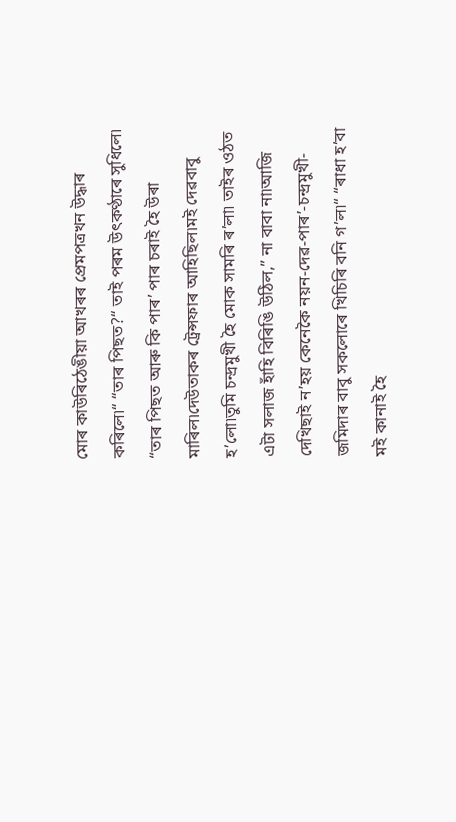মোৰ কাউৰিঠেঙীয়া আখৰৰ প্ৰেমপত্ৰখন উদ্ধাৰ কৰিলে৷“ “তাৰ পিছত?“ তাই পৰম উৎকণ্ঠাৰে সুধিলে৷ “তাৰ পিছত আৰু কি পাৰ’ পাৰ চৰাই হৈ উৰা মাৰিল৷দেউতাকৰ ট্ৰেন্সফাৰ আহিছিল৷মই দেৱবাবু হ’লো৷তুমি চন্দ্ৰমুখী হৈ মোক সামৰি ৰ’লা৷ তাইৰ ওঠত এটা সলাজ হাঁহি বিৰিঙি উঠিল,” না বাবা না৷আজি দেখিছাই ন’হয় কেনেকৈ নয়ন-দেৱ-পাৰ’-চন্দ্ৰমুখী-জমিদাৰ বাবু সকলোৰে খিচিৰি বনি গ’ল৷“ “ৰাধা হ’বা মই কানাই হৈ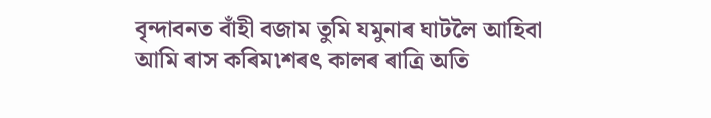বৃন্দাবনত বাঁহী বজাম তুমি যমুনাৰ ঘাটলৈ আহিবা আমি ৰাস কৰিম৷শৰৎ কালৰ ৰাত্ৰি অতি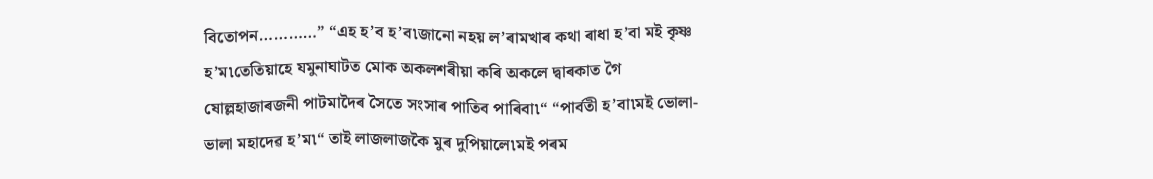বিতোপন…………” “এহ হ’ব হ’ব৷জানো নহয় ল’ৰামখাৰ কথা ৰাধা হ’বা মই কৃষ্ণ হ’ম৷তেতিয়াহে যমুনাঘাটত মোক অকলশৰীয়া কৰি অকলে দ্বাৰকাত গৈ ষোল্লহাজাৰজনী পাটমাদৈৰ সৈতে সংসাৰ পাতিব পাৰিবা৷“ “পাৰ্বতী হ’বা৷মই ভোলা-ভালা মহাদেৱ হ’ম৷“ তাই লাজলাজকৈ মুৰ দুপিয়ালে৷মই পৰম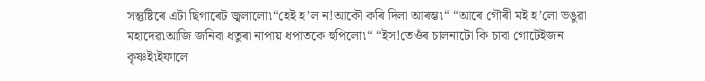সন্তুষ্টিৰে এটা ছিগাৰেট জ্বলালো৷“হেই হ’ল ন!আকৌ কৰি দিলা আৰম্ভ৷“ “আৰে গৌৰী মই হ’লো ভঙুৱা মহাদেৱ৷আজি জনিবা ধতুৰা নাপায় ধপাতকে হুপিলো৷“ “ইস!তেওঁৰ চালনাটো কি চাবা গোটেইজন কৃষ্ণই৷ইফালে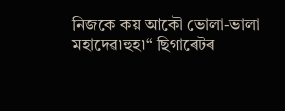নিজকে কয় আকৌ ভোলা-ভালা মহাদেৱ৷হুহ৷“ ছিগাৰেটৰ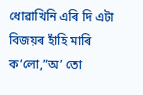ধোৱাখিনি এৰি দি এটা বিজয়ৰ হাঁহি মাৰি ক’লো,”অ’ তো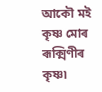আকৌ মই কৃষ্ণ মোৰ ৰূক্মিণীৰ কৃষ্ণ৷